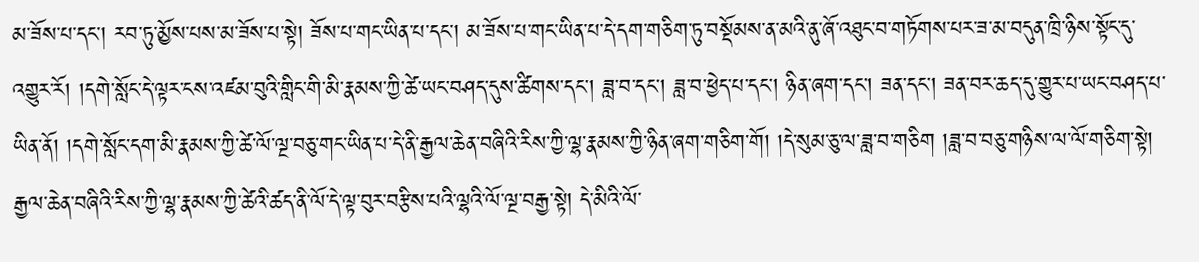མ་ཟོས་པ་དང་། རབ་ཏུ་མྱོས་པས་མ་ཟོས་པ་སྟེ། ཟོས་པ་གང་ཡིན་པ་དང་། མ་ཟོས་པ་གང་ཡིན་པ་དེ་དག་གཅིག་ཏུ་བསྡོམས་ན་མའི་ནུ་ཞོ་འཐུང་བ་གཏོགས་པར་ཟ་མ་བདུན་ཁྲི་ཉིས་སྟོང་དུ་འགྱུར་རོ། །དགེ་སློང་དེ་ལྟར་ངས་འཛམ་བུའི་གླིང་གི་མི་རྣམས་ཀྱི་ཚེ་ཡང་བཤད་དུས་ཚིགས་དང་། ཟླ་བ་དང་། ཟླ་བ་ཕྱེད་པ་དང་། ཉིན་ཞག་དང་། ཟན་དང་། ཟན་བར་ཆད་དུ་གྱུར་པ་ཡང་བཤད་པ་ཡིན་ནོ། །དགེ་སློང་དག་མི་རྣམས་ཀྱི་ཚེ་ལོ་ལྔ་བཅུ་གང་ཡིན་པ་དེ་ནི་རྒྱལ་ཆེན་བཞིའི་རིས་ཀྱི་ལྷ་རྣམས་ཀྱི་ཉིན་ཞག་གཅིག་གོ། །དེ་སུམ་ཅུ་ལ་ཟླ་བ་གཅིག །ཟླ་བ་བཅུ་གཉིས་ལ་ལོ་གཅིག་སྟེ། རྒྱལ་ཆེན་བཞིའི་རིས་ཀྱི་ལྷ་རྣམས་ཀྱི་ཚེའི་ཚད་ནི་ལོ་དེ་ལྟ་བུར་བརྩིས་པའི་ལྷའི་ལོ་ལྔ་བརྒྱ་སྟེ། དེ་མིའི་ལོ་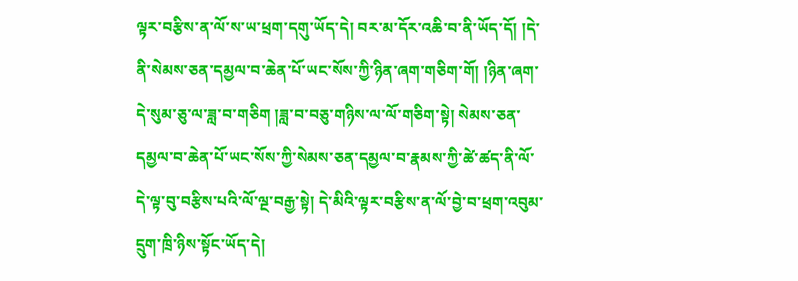ལྟར་བརྩིས་ན་ལོ་ས་ཡ་ཕྲག་དགུ་ཡོད་དེ། བར་མ་དོར་འཆི་བ་ནི་ཡོད་དོ། །དེ་ནི་སེམས་ཅན་དམྱལ་བ་ཆེན་པོ་ཡང་སོས་ཀྱི་ཉིན་ཞག་གཅིག་གོ། །ཉིན་ཞག་དེ་སུམ་ཅུ་ལ་ཟླ་བ་གཅིག །ཟླ་བ་བཅུ་གཉིས་ལ་ལོ་གཅིག་སྟེ། སེམས་ཅན་དམྱལ་བ་ཆེན་པོ་ཡང་སོས་ཀྱི་སེམས་ཅན་དམྱལ་བ་རྣམས་ཀྱི་ཚེ་ཚད་ནི་ལོ་དེ་ལྟ་བུ་བརྩིས་པའི་ལོ་ལྔ་བརྒྱ་སྟེ། དེ་མིའི་ལྟར་བརྩིས་ན་ལོ་བྱེ་བ་ཕྲག་འབུམ་དྲུག་ཁྲི་ཉིས་སྟོང་ཡོད་དེ།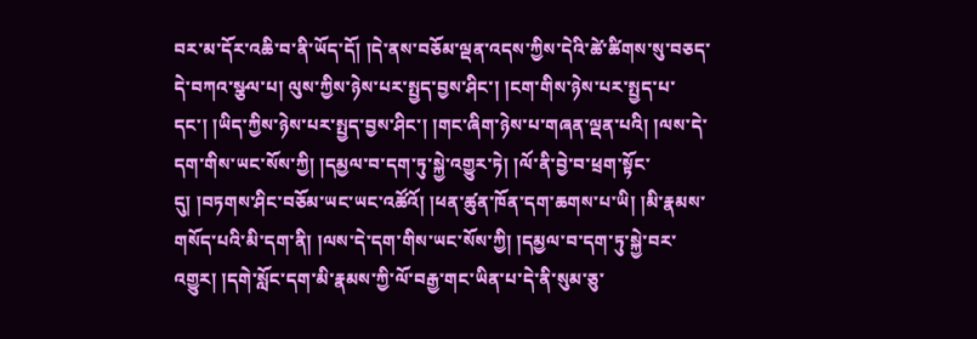བར་མ་དོར་འཆི་བ་ནི་ཡོད་དོ། །དེ་ནས་བཅོམ་ལྡན་འདས་ཀྱིས་དེའི་ཚེ་ཚིགས་སུ་བཅད་དེ་བཀའ་སྩལ་པ། ལུས་ཀྱིས་ཉེས་པར་སྤྱད་བྱས་ཤིང་། །ངག་གིས་ཉེས་པར་སྤྱད་པ་དང་། །ཡིད་ཀྱིས་ཉེས་པར་སྤྱད་བྱས་ཤིང་། །གང་ཞིག་ཉེས་པ་གཞན་ལྡན་པའི། །ལས་དེ་དག་གིས་ཡང་སོས་ཀྱི། །དམྱལ་བ་དག་ཏུ་སྐྱེ་འགྱུར་ཏེ། །ལོ་ནི་བྱེ་བ་ཕྲག་སྟོང་དུ། །བཏགས་ཤིང་བཅོམ་ཡང་ཡང་འཚོའོ། །ཕན་ཚུན་ཁོན་དག་ཆགས་པ་ཡི། །མི་རྣམས་གསོད་པའི་མི་དག་ནི། །ལས་དེ་དག་གིས་ཡང་སོས་ཀྱི། །དམྱལ་བ་དག་ཏུ་སྐྱེ་བར་འགྱུར། །དགེ་སློང་དག་མི་རྣམས་ཀྱི་ལོ་བརྒྱ་གང་ཡིན་པ་དེ་ནི་སུམ་ཅུ་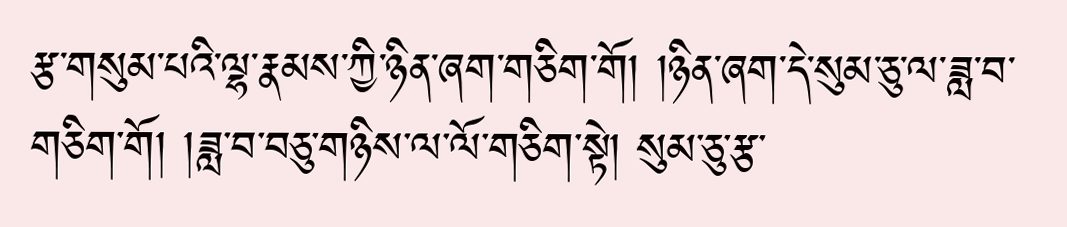རྩ་གསུམ་པའི་ལྷ་རྣམས་ཀྱི་ཉིན་ཞག་གཅིག་གོ། །ཉིན་ཞག་དེ་སུམ་ཅུ་ལ་ཟླ་བ་གཅིག་གོ། །ཟླ་བ་བཅུ་གཉིས་ལ་ལོ་གཅིག་སྟེ། སུམ་ཅུ་རྩ་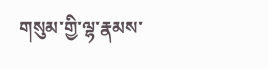གསུམ་གྱི་ལྷ་རྣམས་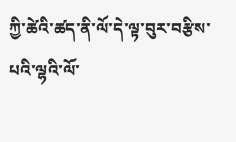ཀྱི་ཚེའི་ཚད་ནི་ལོ་དེ་ལྟ་བུར་བརྩིས་པའི་ལྷའི་ལོ་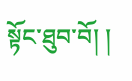སྟོང་ཐུབ་བོ། །